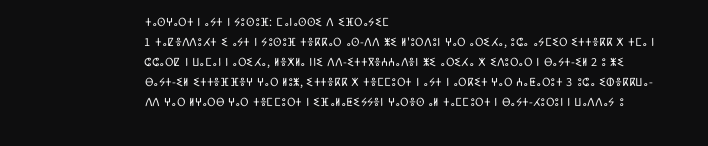ⵜⴰⵙⵖⴰⵔⵜ ⵏ ⴰⵢⵜ ⵏ ⵢⵓⵙⵓⴼ: ⵎⴰⵏⴰⵙⵙⵉ ⴷ ⵉⴼⵔⴰⵢⵉⵎ
1 ⵜⴰⵇⴻⴷⴷⵓⵃⵜ ⵉ ⴰⵢⵜ ⵏ ⵢⵓⵙⵓⴼ ⵜⴻⴽⴽⴰⵔ ⴰⵙ-ⴷⴷ ⵥⵉ ⵍ'ⵓⵔⴷⵓⵏ ⵖⴰⵔ ⴰⵔⵉⵃⴰ, ⵓⵛⴰ ⴰⵢⵎⵉⵔ ⵉⵜⵜⴻⴽⴽ ⵅ ⵜⵎⴰ ⵏ ⵛⵛⴰⵔⵇ ⵏ ⵡⴰⵎⴰⵏ ⵏ ⴰⵔⵉⵃⴰ, ⵍⴻⵅⵍⴰ ⵏⵏⵉ ⴷⴷ-ⵉⵜⵜⴳⴻⵄⵄⴰⴷⴻⵏ ⵥⵉ ⴰⵔⵉⵃⴰ ⵅ ⵉⴷⵓⵔⴰⵔ ⵏ ⴱⴰⵢⵜ-ⵉⵍ 2 ⵓ ⵥⵉ ⴱⴰⵢⵜ-ⵉⵍ ⵉⵜⵜⴻⴼⴼⴻⵖ ⵖⴰⵔ ⵍⵓⵥ, ⵉⵜⵜⴻⴽⴽ ⵅ ⵜⴻⵎⵎⵓⵔⵜ ⵏ ⴰⵢⵜ ⵏ ⴰⵔⴽⵉⵜ ⵖⴰⵔ ⵄⴰⵟⴰⵔⵓⵜ 3 ⵓⵛⴰ ⵉⵀⴻⴽⴽⵡⴰ-ⴷⴷ ⵖⴰⵔ ⵍⵖⴰⵔⴱ ⵖⴰⵔ ⵜⴻⵎⵎⵓⵔⵜ ⵏ ⵉⴼⴰⵍⴰⵟⵉⵢⵢⴻⵏ ⵖⴰⵔⴻⵙ ⴰⵍ ⵜⴰⵎⵎⵓⵔⵜ ⵏ ⴱⴰⵢⵜ-ⵃⵓⵔⵓⵏ ⵏ ⵡⴰⴷⴷⴰⵢ ⵓ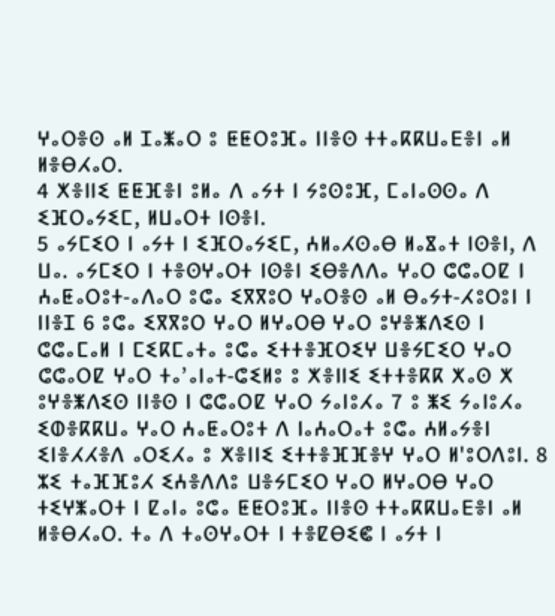ⵖⴰⵔⴻⵙ ⴰⵍ ⵊⴰⵥⴰⵔ ⵓ ⵟⵟⵔⵓⴼⴰ ⵏⵏⴻⵙ ⵜⵜⴰⴽⴽⵡⴰⴹⴻⵏ ⴰⵍ ⵍⴻⴱⵃⴰⵔ.
4 ⵅⴻⵏⵏⵉ ⵟⵟⴼⴻⵏ ⵓⵍⴰ ⴷ ⴰⵢⵜ ⵏ ⵢⵓⵙⵓⴼ, ⵎⴰⵏⴰⵙⵙⴰ ⴷ ⵉⴼⵔⴰⵢⵉⵎ, ⵍⵡⴰⵔⵜ ⵏⵙⴻⵏ.
5 ⴰⵢⵎⵉⵔ ⵏ ⴰⵢⵜ ⵏ ⵉⴼⵔⴰⵢⵉⵎ, ⵄⵍⴰⵃⵙⴰⴱ ⵍⴰⴵⴰⵜ ⵏⵙⴻⵏ, ⴷ ⵡⴰ. ⴰⵢⵎⵉⵔ ⵏ ⵜⴻⵙⵖⴰⵔⵜ ⵏⵙⴻⵏ ⵉⴱⴻⴷⴷⴰ ⵖⴰⵔ ⵛⵛⴰⵔⵇ ⵏ ⵄⴰⵟⴰⵔⵓⵜ-ⴰⴷⴰⵔ ⵓⵛⴰ ⵉⴳⴳⵓⵔ ⵖⴰⵔⴻⵙ ⴰⵍ ⴱⴰⵢⵜ-ⵃⵓⵔⵓⵏ ⵏ ⵏⵏⴻⵊ 6 ⵓⵛⴰ ⵉⴳⴳⵓⵔ ⵖⴰⵔ ⵍⵖⴰⵔⴱ ⵖⴰⵔ ⵓⵖⴻⵥⴷⵉⵙ ⵏ ⵛⵛⴰⵎⴰⵍ ⵏ ⵎⵉⴽⵎⴰⵜⴰ ⵓⵛⴰ ⵉⵜⵜⴻⴼⵔⵉⵖ ⵡⴻⵢⵎⵉⵔ ⵖⴰⵔ ⵛⵛⴰⵔⵇ ⵖⴰⵔ ⵜⴰ’ⴰⵏⴰⵜ-ⵛⵉⵍⵓ ⵓ ⵅⴻⵏⵏⵉ ⵉⵜⵜⴻⴽⴽ ⵅⴰⵙ ⵅ ⵓⵖⴻⵥⴷⵉⵙ ⵏⵏⴻⵙ ⵏ ⵛⵛⴰⵔⵇ ⵖⴰⵔ ⵢⴰⵏⵓⵃⴰ 7 ⵓ ⵥⵉ ⵢⴰⵏⵓⵃⴰ ⵉⵀⴻⴽⴽⵡⴰ ⵖⴰⵔ ⵄⴰⵟⴰⵔⵓⵜ ⴷ ⵏⴰⵄⴰⵔⴰⵜ ⵓⵛⴰ ⵄⵍⴰⵢⴻⵏ ⵉⵏⴻⵃⵃⴻⴷ ⴰⵔⵉⵃⴰ ⵓ ⵅⴻⵏⵏⵉ ⵉⵜⵜⴻⴼⴼⴻⵖ ⵖⴰⵔ ⵍ'ⵓⵔⴷⵓⵏ. 8 ⵣⵉ ⵜⴰⴼⴼⵓⵃ ⵉⵄⴻⴷⴷⵓ ⵡⴻⵢⵎⵉⵔ ⵖⴰⵔ ⵍⵖⴰⵔⴱ ⵖⴰⵔ ⵜⵉⵖⵥⴰⵔⵜ ⵏ ⵇⴰⵏⴰ ⵓⵛⴰ ⵟⵟⵔⵓⴼⴰ ⵏⵏⴻⵙ ⵜⵜⴰⴽⴽⵡⴰⴹⴻⵏ ⴰⵍ ⵍⴻⴱⵃⴰⵔ. ⵜⴰ ⴷ ⵜⴰⵙⵖⴰⵔⵜ ⵏ ⵜⴻⵇⴱⵉⵞ ⵏ ⴰⵢⵜ ⵏ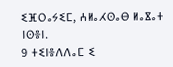ⵉⴼⵔⴰⵢⵉⵎ, ⵄⵍⴰⵃⵙⴰⴱ ⵍⴰⴵⴰⵜ ⵏⵙⴻⵏ.
9 ⵜⵉⵏⴻⴷⴷⴰⵎ ⵉ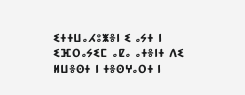ⵉⵜⵜⵡⴰⵃⵓⵥⴻⵏ ⵉ ⴰⵢⵜ ⵏ ⵉⴼⵔⴰⵢⵉⵎ ⴰⵇⴰ ⴰⵜⴻⵏⵜ ⴷⵉ ⵍⵡⴻⵙⵜ ⵏ ⵜⴻⵙⵖⴰⵔⵜ ⵏ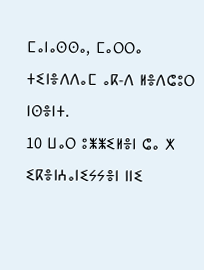ⵎⴰⵏⴰⵙⵙⴰ, ⵎⴰⵔⵔⴰ ⵜⵉⵏⴻⴷⴷⴰⵎ ⴰⴽ-ⴷ ⵍⴻⴷⵛⵓⵔ ⵏⵙⴻⵏⵜ.
10 ⵡⴰⵔ ⵓⵥⵥⵉⵍⴻⵏ ⵛⴰ ⵅ ⵉⴽⴻⵏⵄⴰⵏⵉⵢⵢⴻⵏ ⵏⵏⵉ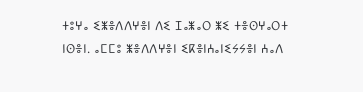ⵜⵓⵖⴰ ⵉⵥⴻⴷⴷⵖⴻⵏ ⴷⵉ ⵊⴰⵥⴰⵔ ⵥⵉ ⵜⴻⵙⵖⴰⵔⵜ ⵏⵙⴻⵏ. ⴰⵎⵎⵓ ⵥⴻⴷⴷⵖⴻⵏ ⵉⴽⴻⵏⵄⴰⵏⵉⵢⵢⴻⵏ ⵄⴰⴷ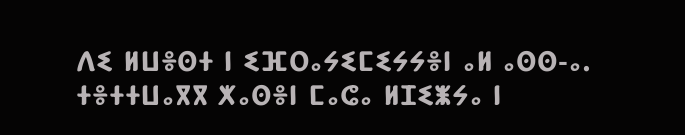ⴷⵉ ⵍⵡⴻⵙⵜ ⵏ ⵉⴼⵔⴰⵢⵉⵎⵉⵢⵢⴻⵏ ⴰⵍ ⴰⵙⵙ-ⴰ. ⵜⴻⵜⵜⵡⴰⴳⴳ ⵅⴰⵙⴻⵏ ⵎⴰⵛⴰ ⵍⵊⵉⵥⵢⴰ ⵏ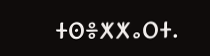ⵜⵙⴻⵅⵅⴰⵔⵜ.